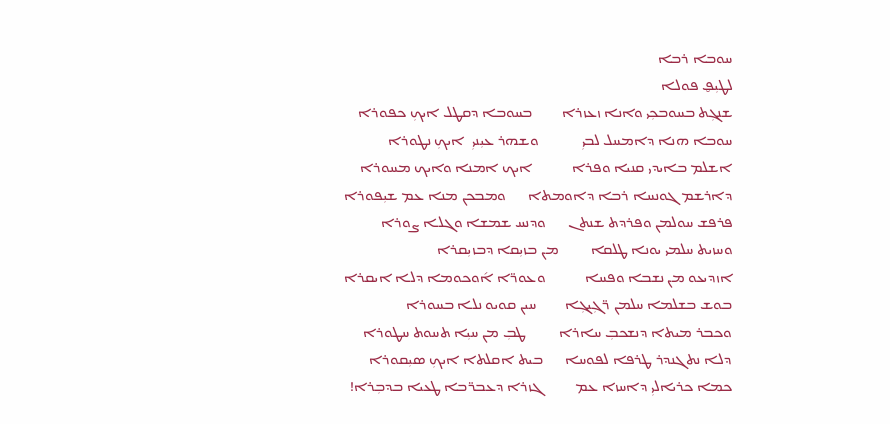ܚܘܒܐ ܪܒܐ
ܠܛܝܼܦ̮ ܦܘܠܐ
ܫܢܓܼܬ ܒܚܘܒܟܼܝ ܘܐܢܐ ܙܥܙܪܐ        ܒܚܘܒܐ ܕܩܛܠ ܐܝܟܼ ܟܦܘܪܐ
ܚܘܒܐ ܗܢܐ ܕܐܡܚܠ ܠܒܝܼ            ܘܫܗܪ ܥܝܼܢܝܼ  ܐܝܟܼ ܢܛܘܪܐ
ܐܫܠܡ ܒܐܝܕܝ ܩܢܝܐ ܘܦܪܐ           ܐܝܟ ܐܡܢܐ ܘܐܝܟ ܡܚܘܪܐ
ܕܐܪܫܡ ܓܘܢܚܐ ܪܒܐ ܕܐܘܡܬܐ      ܘܡܒܟܢ ܡܢܐ ܥܡ ܫܝܼܦܘܪܐ
ܦܪܦܫ ܚܘܠܡܢ ܘܦܪܕܬ ܫܢܬܢ      ܘܕܢܚ ܫܡܫܐ ܘܓܠܐ ܨܘܪܐ
ܘܚܙܝܬ ܚܠܡܝ ܝܘܢܐ ܛܠܩܐ         ܡܢ ܒܙܝܼܩܐ ܕܒܙܝܼܩܪܐ
ܐܙܕܝܥܘ ܡܢ ܢܫܒܐ ܘܦܚܐ           ܘܥܘܪ̈ܐ ܐ݇ܘܟܘܡܐ ܕܠܐ ܐܝܩܪܐ
ܒܘܫ ܒܫܠܡܐ ܚܠܡܢ ܪ̈ܓܼܝܓܼܐ        ܚܝܢ ܩܘܝܘ ܢܠܐ ܒܚܘܪܐ
ܘܟܒܪ ܡܝܬܐ ܕܢܫܟܒܼ ܚܐܪܐ         ܛܒܼ ܡܢ ܚܝܼܐ ܬܚܘܬ ܚܛܘܪܐ
ܕܠܐ ܢܬܓܢܕܪ ܛܪܦܐ ܠܦܘܚܐ      ܒܝܬ ܐܩܠܬܐ ܐܝܟܼ ܣܝܼܩܘܪܐ
ܟܡܐ ܟܪܝܐܠܝܼ ܕܐܚܙܐ ܥܡ         ܓܙܪܐ ܕܥܒܪ̈ܒܐ ܛܥܝܐ ܒܕܒܼܪܐ!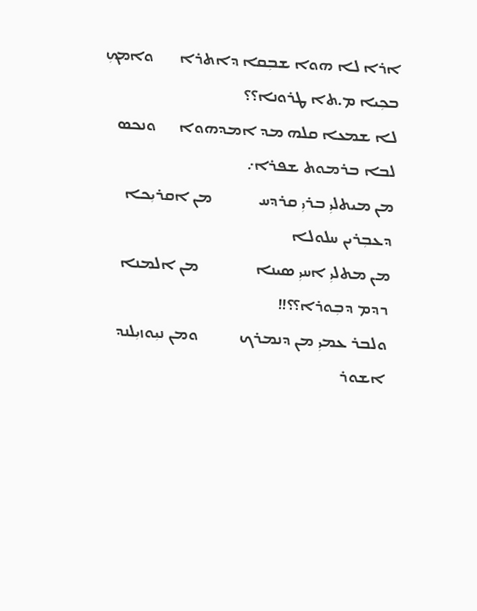ܐܪܐ ܠܐ ܗܘܐ ܫܒܼܩܐ ܕܐܬܪܐ       ܘܐܡܟܼ ܒܟܼܝܐ ܡ.ܬܐ ܛܪܘܢܐ؟؟
ܠܐ ܫܡܥܐ ܩܠܗ ܡܕ ܐܡܕܗܘܐ      ܘܢܟܣ ܠܒܐ ܒܪܡܘܬ ܫܦܪܐ܇
ܡܢ ܡܝܬܠܝܼ ܒܪܝܼ ܩܪܕܚ            ܡܢ ܐܩܪܝܼܟܐ ܕܥܒܼܪܝܢ ܚܠܘܠܐ
ܡܢ ܡܬܠܝܼ ܐܚܝܼ ܣܝܢܐ               ܡܢ ܐܠܡܢܐ ܖܕܡ ܕܒܼܘܪܐ؟؟!!
ܘܠܒܪ ܥܡܝܼ ܡܢ ܕܢܡܪܟ           ܘܡܢ ܢܝܼܘܙܝܼܠܢܕ ܐܫܘܪ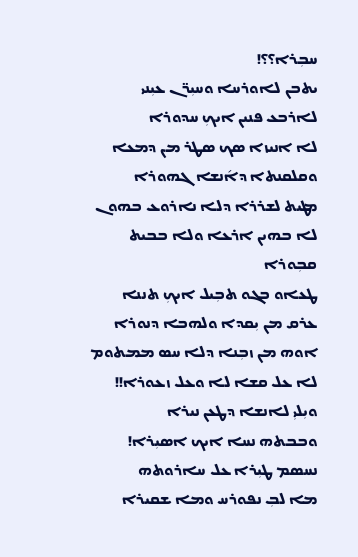ܚܒܼܪܐ؟؟!
ܝܬܒܢ ܠܐܘܪܚܐ ܘܚܝܼܪ̈ܢ ܥܝܼܢܝ         ܠܐܪܒܥ ܦܢܝܢ ܐܝܟܼ ܚܕܘܪܐ
ܠܐ ܐܢܝܙܐ ܣܟ ܣܛܪ ܡܢ ܕܡܥܐ       ܘܩܠܩܢܬܐ ܕܐ݇ܢܫܐ ܓܗܘܪܐ
ܡܛܝܬ ܠܫܪܪܐ ܕܠܐ ܢܐܪܘܥ ܒܗܘܢ ܠܐ ܒܗܝܢ ܐܪܥܐ ܘܠܐ ܒܒܝܬ ܩܒܼܘܪܐ
ܛܥܐܘ ܒܓܘ ܬܒܼܝܠ ܐܝܟܼ ܬܢܢܐ      ܥܪܩ ܡܢ ܝܼܩܕܐ ܘܠܗܒܐ ܕܢܘܪܐ
ܐܘܗ ܡܢ ܙܒܼܢܐ ܕܠܐ ܚܣ ܡܡܬܘܡ   ܠܐ ܥܠ ܩܫܐ ܠܐ ܘܥܠ ܙܥܘܪܐ!!
ܘܝܼܠܝܼ ܠܐܢܫܐ ܕܛܥܢ ܢܝܪܐ           ܘܒܒܬܗ ܢܚܐ ܐܝܟ ܐܣܝܼܪܐ!
ܢܚܣܡ ܛܝܼܪܐ ܥܠ ܚܐܪܘܬܗ        ܡܐ ܠܒܼ ܢܦܘܪܚ ܘܡܐ ܫܩܝܪܐ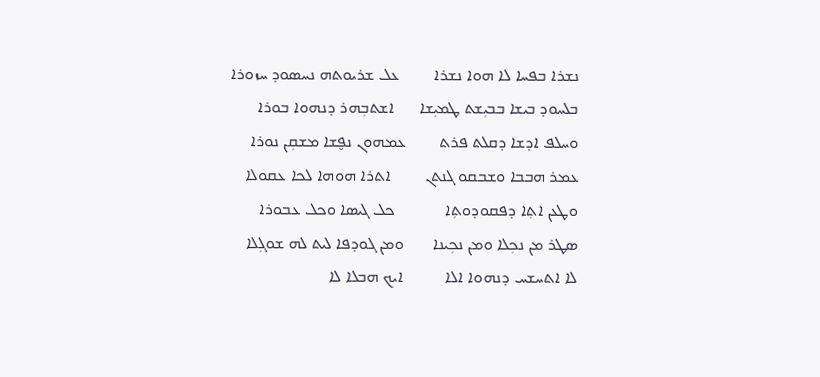ܢܫܪܐ ܒܦܚܐ ܠܐ ܗܘܐ ܢܫܪܐ        ܥܠ ܫܪܝܘܬܗ ܢܚܣܘܕ ܚܙܘܪܐ
ܒܠܚܘܕ ܒܝܫܐ ܒܒܝܼܫܬ ܛܡܝܼܫܐ      ܐܫܬܒܼܗܪ ܕܢܗܘܐ ܒܘܪܐ
ܘܚܠܦ ܐܕܫܐ ܕܩܠܬ ܦܪܬ        ܥܡܗܘܢ ܢܦ̮ܫܐ ܡܫܩܼܢ ܢܘܪܐ
ܥܡܪ ܗܒܒܐ ܘܫܒܩܘ ܓܢܬܢ        ܐܬܪܐ ܗܘܗܐ ܠܟܐ ܥܩܘܠܐ
ܘܛܥܢ ܐܬܼܐ ܕܦܩܘܕܘܬܼܐ            ܟܠ ܓܝܣܐ ܘܟܠ ܥܒܘܪܐ
ܣܛܪ ܡܢ ܢܟܼܠܐ ܘܡܢ ܢܟܼܝܢܐ       ܘܡܢ ܓܘܕܦܐ ܠܝܬ ܠܗ ܫܘܓܼܠܐ
ܠܐ ܐܬܚܫܚ ܕܢܗܘܐ ܐܠܐ          ܐܝܟ ܗܒܠܐ ܠܐ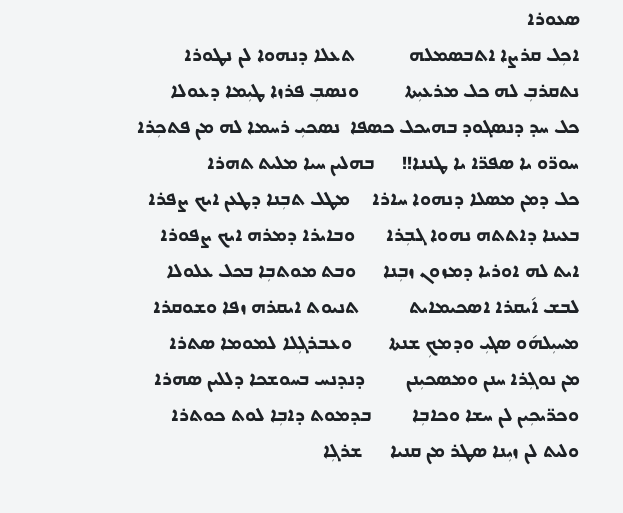ܣܥܘܪܐ
ܐܟܼܠ ܩܪܨܐ ܐܬܒܣܡܠܗ            ܬܥܠܐ ܕܢܗܘܐ ܠܢ ܢܛܘܪܐ
ܢܬܩܪܒܼ ܠܗ ܟܠ ܡܪܥܝܼܬܐ          ܘܢܣܒܼ ܦܪܙܐ ܛܝܼܡܐ ܕܥܘܠܐ
ܟܠ ܚܕ ܕܢܣܓܘܕ ܒܗܝܟܠ ܟܣܦܐ  ܢܣܟܝܼ ܪܚܡܐ ܠܗ ܡܢ ܦܬܟܼܪܐ
ܚܘܪ̈ܘ ܝܐ ܣܦܪ̈ܐ ܝܐ ܛܢܢܐ!!      ܒܗܠܝܢ ܚܝܐ ܡܠܝܬ ܬܗܪܐ
ܟܠ ܕܡܢ ܡܣܠܐ ܕܢܗܘܐ ܚܐܪܐ     ܡܛܠ ܬܒܼܢܐ ܕܛܥܢ ܐܝܟ ܨܦܪܐ
ܒܥܝܢܐ ܕܐܬܬܗ ܢܗܘܐ ܓܒܼܪܐ       ܘܒܐܝܪܐ ܕܡܪܗ ܐܝܟ ܨܦܘܪܐ
ܐܝܬ ܠܗ ܐܘܪܝܐ ܕܡܙܘܢ ܙܒܼܢܐ      ܘܒܬ ܡܘܬܒܼܐ ܒܟܠ ܥܠܘܠܐ
ܠܒܫ ܐ݇ܝܩܪܐ ܐܣܟܝܡܐܝܬ           ܬܢܝܘܬ ܐܝܩܪܗ ܙܦܐ ܘܫܘܩܪܐ
ܡܚܝܼܠܗ݇ܘ ܣܓܝܼ ܘܕܡܟܼ ܫܢܬܐ        ܘܥܒܪܓܼܠܐ ܠܡܘܡܐ ܣܬܪܐ
ܡܢ ܢܘܓܼܪܐ ܚܢܢ ܘܡܣܟܝܼܢܢ         ܕܢܕܢܚ ܒܚܘܫܟܐ ܕܠܠܝܢ ܣܗܪܐ
ܘܟܪ̈ܝܟܼܝܢ ܠܢ ܚܫܐ ܘܟܐܒܼܐ         ܒܕܡܘܬ ܕܐܒܼܐ ܠܘܬ ܟܘܬܪܐ
ܘܠܝܬ ܠܢ ܙܝܼܢܐ ܣܛܪ ܡܢ ܩܢܝܐ      ܫܪܓܼܐ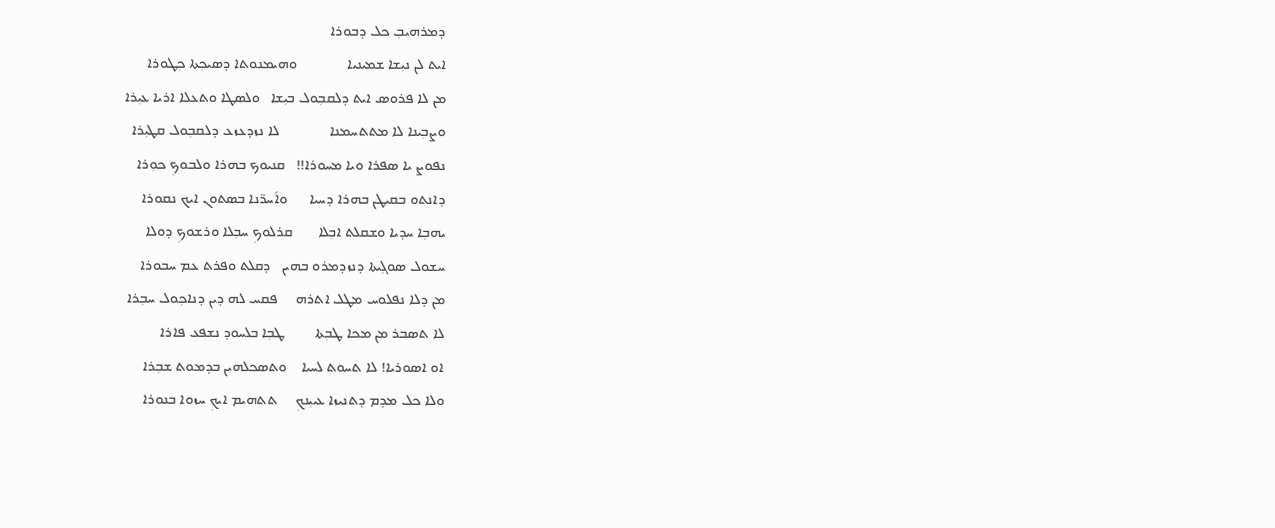ܕܡܪܗܝܒܼ ܟܠ ܕܒܘܪܐ
ܐܝܬ ܠܢ ܢܝܼܫܐ ܫܡܝܢܝܐ              ܘܗܝܡܢܘܬܐ ܕܣܝܟܼܬܐ ܟܼܛܘܪܐ
ܡܢ ܠܐ ܦܪܘܣ ܐܝܬ ܕܠܩܒܼܘܠ ܒܝܼܫܐ   ܘܠܣܛܐ ܘܬܥܠܐ ܐܪܝܐ ܥܝܼܪܐ
ܘܨܒܼܝܢܐ ܠܐ ܡܬܬܚܡܢܐ              ܠܐ ܢܙܕܥܙܥ ܕܠܩܒܼܘܠ ܩܛܝܼܪܐ
ܢܦܘܨ ܝܐ ܣܦܪܐ ܘܝܐ ܡܚܘܪܐ!!   ܩܢܝܘܟ ܒܗܪܐ ܘܠܒܘܟܼ ܟܘܼܪܐ
ܕܐܢܬܘ ܒܩܝܛܢ ܒܗܪܐ ܕܚܝܐ      ܘܐ݇ܚܪ̈ܢܐ ܒܣܬܘܢ ܐܝܟ ܢܩܘܪܐ
ܝܗܒܼܐ ܚܕܝܐ ܘܫܩܠܬ ܐܒܼܠܐ       ܩܪܠܘܟܼ ܚܒܼܠܐ ܘܪܫܘܟܼ ܕܘܠܐ
ܚܫܘܠ ܣܘܓܼܝܬܐ ܕܢܙܕܡܪܘ ܒܗܝܢ   ܕܩܠܬ ܘܦܪܬ ܥܡ ܚܒܘܪܐ
ܡܢ ܕܠܐ ܢܦܠܘܚ ܡܛܠ ܐܬܪܗ     ܦܩܚ ܠܗ ܕܝܢ ܕܢܐܟܼܘܠ ܚܒܼܪܐ
ܠܐ ܬܣܒܪ ܡܢ ܡܟܐ ܛܒܼܬܐ        ܛܒܼܐ ܒܠܚܘܕ ܢܫܦܥ ܦܐܪܐ
ܐܘ ܐܣܘܪܝܐ! ܠܐ ܬܚܘܬ ܠܚܝܐ    ܘܬܣܟܠܗܝܢ ܒܕܡܘܬ ܫܒܼܪܐ
ܘܠܐ ܟܠ ܡܕܡ ܕܬܢܝܙܐ ܥܝܝܼܢܟܼ     ܬܬܗܝܡ ܐܝܟܼ ܚܙܘܐ ܒܢܘܪܐ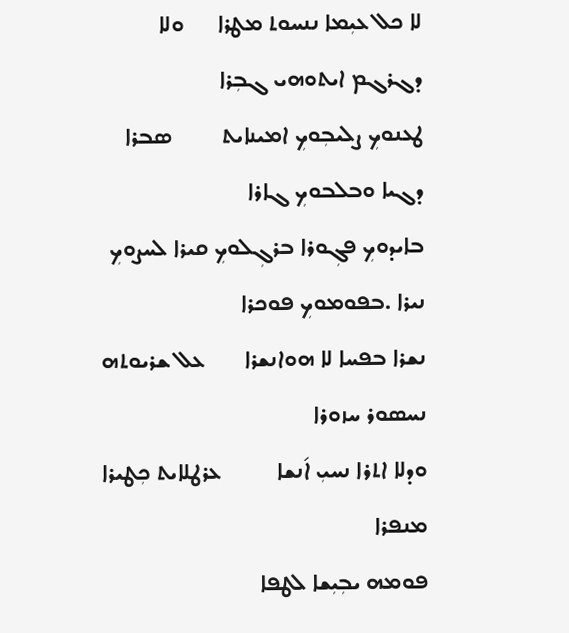ܠܐ ܟܠ ܥܝܼܡܐ ܢܢܚܘܬ ܡܛܪܐ      ܘܠܐ ܕܓܪܓܡ ܐܝܬܘܗܝ ܓܒܼܪܐ
ܛܥܢܘܟܼ ܨܠܝܒܼܘܟܼ ܐܡܝܢܐܝܬ         ܣܒܪܐ ܕܓܝܐ ܘܒܠܒܘܟܼ ܓܐܪܐ
ܒܐܝܕܘܟܼ ܦܓܼܘܪܐ ܒܪܓܼܠܘܟܼ ܩܝܪܐ ܠܚܨܘܟܼ ܢܝܪܐ .ܒܦܘܡܘܟܼ ܦܘܟܪܐ
ܢܫܪܐ ܒܦܚܐ ܠܐ ܗܘܐܢܫܪܐ       ܥܠ ܫܪܝܘܬܗ ܢܚܣܘܪ ܚܙܘܪܐ
ܘܕܠܐ ܐܬܪܐ ܢܚܝܼ ܐ݇ܢܫܐ          ܥܪܛܠܐܝܬ ܟܼܛܝܪܐ ܡܢܦܪܐ
ܦܘܡܗ ܝܒܼܝܼܫܐ ܠܛܦܐ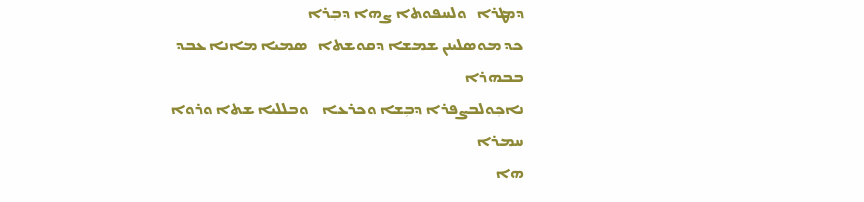ܕܡܛܪܐ   ܘܠܚܦܘܬܐ ܨܗܐ ܕܒܼܪܐ
ܟܕ ܡܘܣܠܝܢܢ ܫܡܫܐ ܕܩܘܫܬܐ   ܣܡܝܐ ܡܐܢܐ ܥܒܕ ܒܒܗܪܐ
ܢܐܟܼܘܠܒܨܦܪܐ ܕܒܼܫܐ ܘܟܪܥܐ    ܘܒܠܠܝܐ ܫܬܐ ܘܪܘܐ ܚܡܪܐ
ܗܐ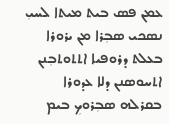ܥܡܢ ܦܣ ܒܝܬ ܡܝܬܐ ܠܚܝܼ     ܢܣܟܝ ܣܒܼܪܐ ܡܢ ܝܪܘܪܐ
ܒܥܠܬ ܕܪܘܦܝܐ ܐܬܬܘܬܒܼܢܢ        ܐܬܚܘܣܢܢ ܕܠܐ ܥܕܘܪܐ
ܒܩܪܠܗ ܣܒܼܪܘܟܼ ܒܝܡ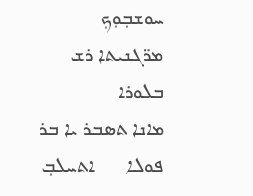ܚܘܫܒܼܘܼܟܼ    ܡܪ̈ܓܢܝܬܐ ܪܫ ܒܠܘܪܐ
ܡܐܢܐ ܬܣܒܪ ܝܐ ܒܪ ܦܘܠܐ      ܐܬܚܠܒܼ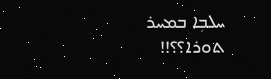ܚܠܒܼܐ ܒܡܚܪ ܬܘܪܐ؟؟!!